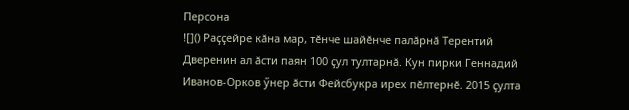Персона
![]() Раҫҫейре кӑна мар, тӗнче шайӗнче палӑрнӑ Терентий Дверенин ал ӑсти паян 100 ҫул тултарнӑ. Кун пирки Геннадий Иванов-Орков ӳнер ӑсти Фейсбукра ирех пӗлтернӗ. 2015 ҫулта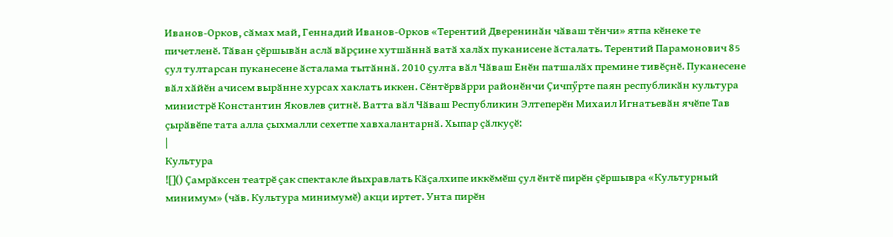Иванов-Орков, сӑмах май, Геннадий Иванов-Орков «Терентий Дверенинӑн чӑваш тӗнчи» ятпа кӗнеке те пичетленӗ. Тӑван ҫӗршывӑн аслӑ вӑрҫине хутшӑннӑ ватӑ халӑх пуканисене ӑсталать. Терентий Парамонович 85 ҫул тултарсан пуканесене ӑсталама тытӑннӑ. 2010 ҫулта вӑл Чӑваш Енӗн патшалӑх премине тивӗҫнӗ. Пуканесене вӑл хӑйӗн ачисем вырӑнне хурсах хаклать иккен. Сӗнтӗрвӑрри районӗнчи Ҫичпӳрте паян республикӑн культура министрӗ Константин Яковлев ҫитнӗ. Ватта вӑл Чӑваш Республикин Элтеперӗн Михаил Игнатьевӑн ячӗпе Тав ҫырӑвӗпе тата алла ҫыхмалли сехетпе хавхалантарнӑ. Хыпар ҫӑлкуҫӗ:
|
Культура
![]() Ҫамрӑксен театрӗ ҫак спектакле йыхравлать Кӑҫалхипе иккӗмӗш ҫул ӗнтӗ пирӗн ҫӗршывра «Культурный минимум» (чӑв. Культура минимумӗ) акци иртет. Унта пирӗн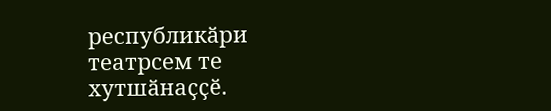республикӑри театрсем те хутшӑнаҫҫӗ.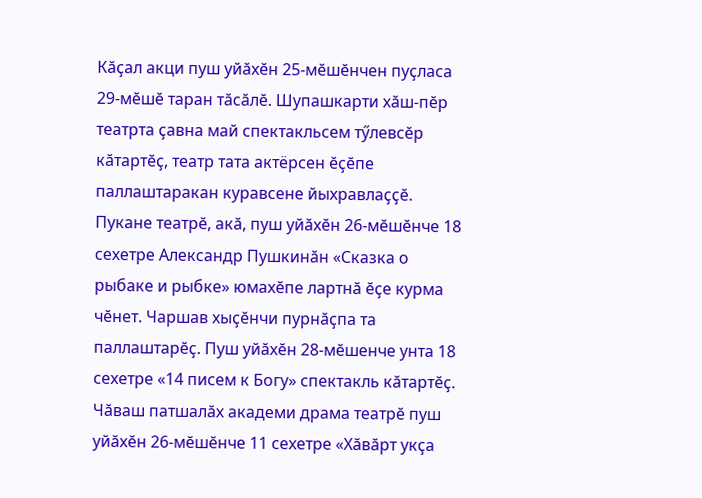Кӑҫал акци пуш уйӑхӗн 25-мӗшӗнчен пуҫласа 29-мӗшӗ таран тӑсӑлӗ. Шупашкарти хӑш-пӗр театрта ҫавна май спектакльсем тӳлевсӗр кӑтартӗҫ, театр тата актёрсен ӗҫӗпе паллаштаракан куравсене йыхравлаҫҫӗ. Пукане театрӗ, акӑ, пуш уйӑхӗн 26-мӗшӗнче 18 сехетре Александр Пушкинӑн «Сказка о рыбаке и рыбке» юмахӗпе лартнӑ ӗҫе курма чӗнет. Чаршав хыҫӗнчи пурнӑҫпа та паллаштарӗҫ. Пуш уйӑхӗн 28-мӗшенче унта 18 сехетре «14 писем к Богу» спектакль кӑтартӗҫ. Чӑваш патшалӑх академи драма театрӗ пуш уйӑхӗн 26-мӗшӗнче 11 сехетре «Хӑвӑрт укҫа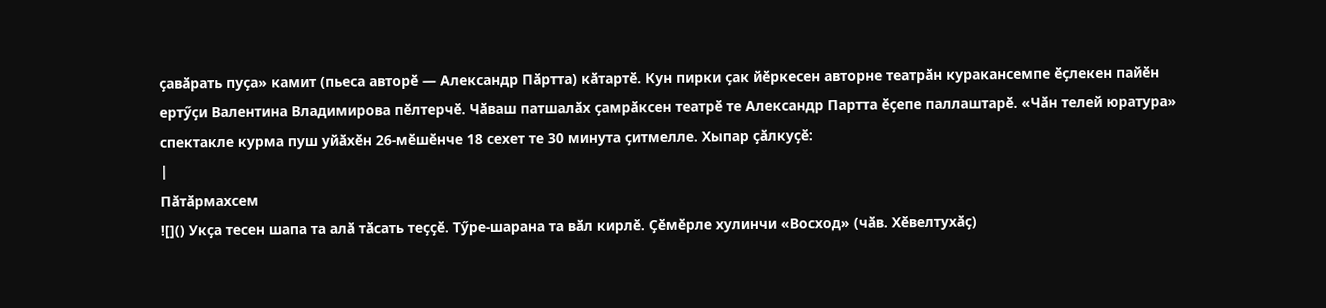ҫавӑрать пуҫа» камит (пьеса авторӗ — Александр Пӑртта) кӑтартӗ. Кун пирки ҫак йӗркесен авторне театрӑн куракансемпе ӗҫлекен пайӗн ертӳҫи Валентина Владимирова пӗлтерчӗ. Чӑваш патшалӑх ҫамрӑксен театрӗ те Александр Партта ӗҫепе паллаштарӗ. «Чӑн телей юратура» спектакле курма пуш уйӑхӗн 26-мӗшӗнче 18 сехет те 30 минута ҫитмелле. Хыпар ҫӑлкуҫӗ:
|
Пӑтӑрмахсем
![]() Укҫа тесен шапа та алӑ тӑсать теҫҫӗ. Тӳре-шарана та вӑл кирлӗ. Ҫӗмӗрле хулинчи «Восход» (чӑв. Хӗвелтухӑҫ)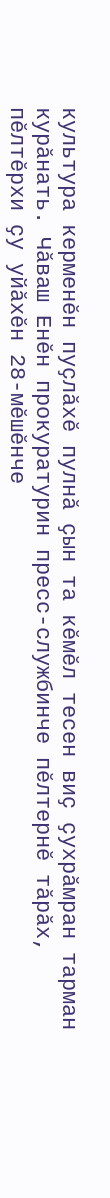культура керменӗн пуҫлӑхӗ пулнӑ ҫын та кӗмӗл тесен виҫ ҫухрӑмран тарман курӑнать. Чӑваш Енӗн прокуратурин пресс-службинче пӗлтернӗ тӑрӑх, пӗлтӗрхи ҫу уйӑхӗн 28-мӗшӗнче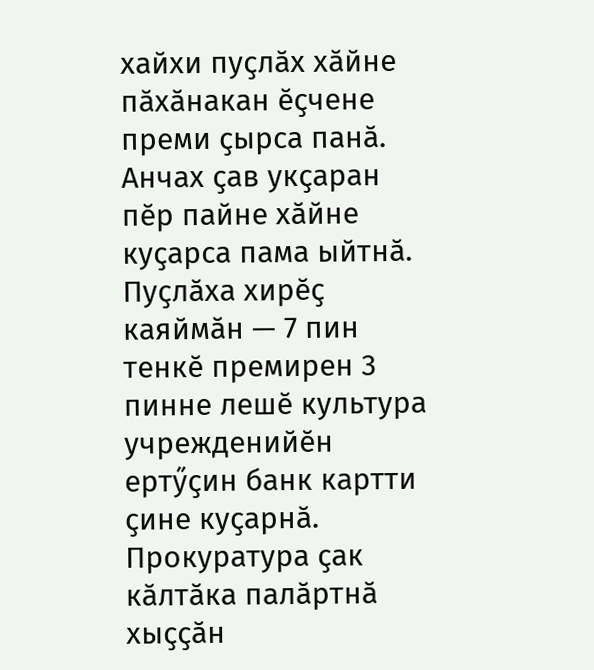хайхи пуҫлӑх хӑйне пӑхӑнакан ӗҫчене преми ҫырса панӑ. Анчах ҫав укҫаран пӗр пайне хӑйне куҫарса пама ыйтнӑ. Пуҫлӑха хирӗҫ каяймӑн — 7 пин тенкӗ премирен 3 пинне лешӗ культура учрежденийӗн ертӳҫин банк картти ҫине куҫарнӑ. Прокуратура ҫак кӑлтӑка палӑртнӑ хыҫҫӑн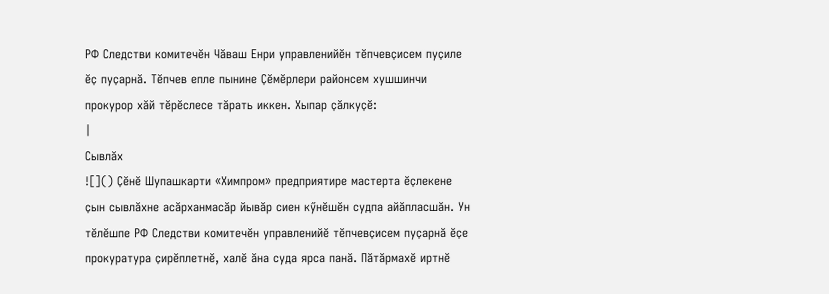РФ Следстви комитечӗн Чӑваш Енри управленийӗн тӗпчевҫисем пуҫиле ӗҫ пуҫарнӑ. Тӗпчев епле пынине Ҫӗмӗрлери районсем хушшинчи прокурор хӑй тӗрӗслесе тӑрать иккен. Хыпар ҫӑлкуҫӗ:
|
Сывлӑх
![]() Ҫӗнӗ Шупашкарти «Химпром» предприятире мастерта ӗҫлекене ҫын сывлӑхне асӑрханмасӑр йывӑр сиен кӳнӗшӗн судпа айӑпласшӑн. Ун тӗлӗшпе РФ Следстви комитечӗн управленийӗ тӗпчевҫисем пуҫарнӑ ӗҫе прокуратура ҫирӗплетнӗ, халӗ ӑна суда ярса панӑ. Пӑтӑрмахӗ иртнӗ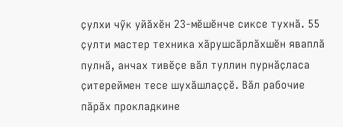ҫулхи чӳк уйӑхӗн 23-мӗшӗнче сиксе тухнӑ. 55 ҫулти мастер техника хӑрушсӑрлӑхшӗн яваплӑ пулнӑ, анчах тивӗҫе вӑл туллин пурнӑҫласа ҫитереймен тесе шухӑшлаҫҫӗ. Вӑл рабочие пӑрӑх прокладкине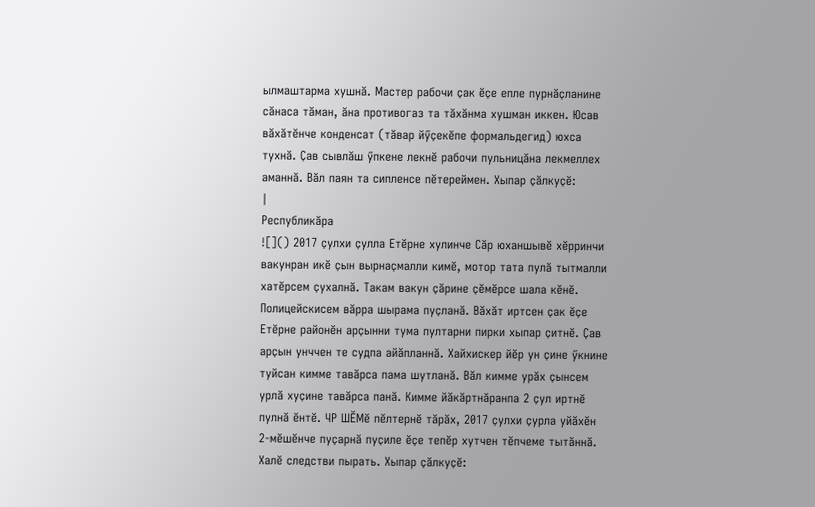ылмаштарма хушнӑ. Мастер рабочи ҫак ӗҫе епле пурнӑҫланине сӑнаса тӑман, ӑна противогаз та тӑхӑнма хушман иккен. Юсав вӑхӑтӗнче конденсат (тӑвар йӳҫекӗпе формальдегид) юхса тухнӑ. Ҫав сывлӑш ӳпкене лекнӗ рабочи пульницӑна лекмеллех аманнӑ. Вӑл паян та сипленсе пӗтереймен. Хыпар ҫӑлкуҫӗ:
|
Республикӑра
![]() 2017 ҫулхи ҫулла Етӗрне хулинче Сӑр юханшывӗ хӗрринчи вакунран икӗ ҫын вырнаҫмалли кимӗ, мотор тата пулӑ тытмалли хатӗрсем ҫухалнӑ. Такам вакун ҫӑрине ҫӗмӗрсе шала кӗнӗ. Полицейскисем вӑрра шырама пуҫланӑ. Вӑхӑт иртсен ҫак ӗҫе Етӗрне районӗн арҫынни тума пултарни пирки хыпар ҫитнӗ. Ҫав арҫын унччен те судпа айӑпланнӑ. Хайхискер йӗр ун ҫине ӳкнине туйсан кимме тавӑрса пама шутланӑ. Вӑл кимме урӑх ҫынсем урлӑ хуҫине тавӑрса панӑ. Кимме йӑкӑртнӑранпа 2 ҫул иртнӗ пулнӑ ӗнтӗ. ЧР ШӖМӗ пӗлтернӗ тӑрӑх, 2017 ҫулхи ҫурла уйӑхӗн 2-мӗшӗнче пуҫарнӑ пуҫиле ӗҫе тепӗр хутчен тӗпчеме тытӑннӑ. Халӗ следстви пырать. Хыпар ҫӑлкуҫӗ: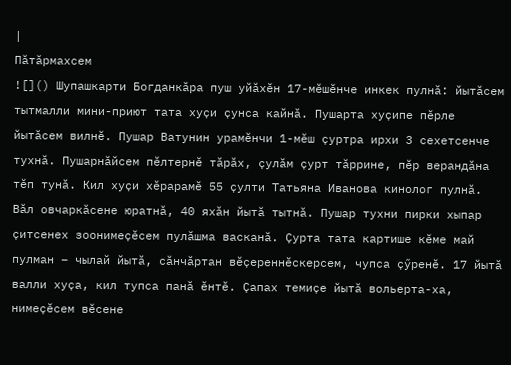|
Пӑтӑрмахсем
![]() Шупашкарти Богданкӑра пуш уйӑхӗн 17-мӗшӗнче инкек пулнӑ: йытӑсем тытмалли мини-приют тата хуҫи ҫунса кайнӑ. Пушарта хуҫипе пӗрле йытӑсем вилнӗ. Пушар Ватунин урамӗнчи 1-мӗш ҫуртра ирхи 3 сехетсенче тухнӑ. Пушарнӑйсем пӗлтернӗ тӑрӑх, ҫулӑм ҫурт тӑррине, пӗр верандӑна тӗп тунӑ. Кил хуҫи хӗрарамӗ 55 ҫулти Татьяна Иванова кинолог пулнӑ. Вӑл овчаркӑсене юратнӑ, 40 яхӑн йытӑ тытнӑ. Пушар тухни пирки хыпар ҫитсенех зоонимеҫӗсем пулӑшма васканӑ. Ҫурта тата картише кӗме май пулман – чылай йытӑ, сӑнчӑртан вӗҫереннӗскерсем, чупса ҫӳренӗ. 17 йытӑ валли хуҫа, кил тупса панӑ ӗнтӗ. Ҫапах темиҫе йытӑ вольерта-ха, нимеҫӗсем вӗсене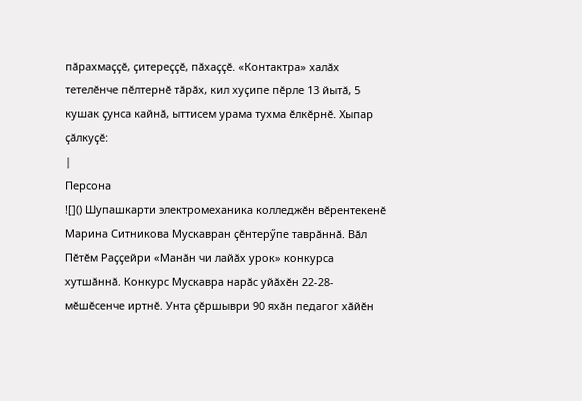пӑрахмаҫҫӗ, ҫитереҫҫӗ, пӑхаҫҫӗ. «Контактра» халӑх тетелӗнче пӗлтернӗ тӑрӑх, кил хуҫипе пӗрле 13 йытӑ, 5 кушак ҫунса кайнӑ, ыттисем урама тухма ӗлкӗрнӗ. Хыпар ҫӑлкуҫӗ:
|
Персона
![]() Шупашкарти электромеханика колледжӗн вӗрентекенӗ Марина Ситникова Мускавран ҫӗнтерӳпе таврӑннӑ. Вӑл Пӗтӗм Раҫҫейри «Манӑн чи лайӑх урок» конкурса хутшӑннӑ. Конкурс Мускавра нарӑс уйӑхӗн 22-28-мӗшӗсенче иртнӗ. Унта ҫӗршыври 90 яхӑн педагог хӑйӗн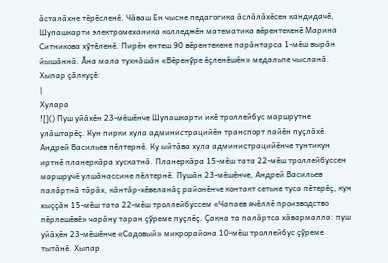ӑсталӑхне тӗрӗсленӗ. Чӑваш Ен чысне педагогика ӑслӑлӑхӗсен кандидачӗ, Шупашкарти электромеханика колледжӗн математика вӗрентекенӗ Марина Ситникова хӳтӗленӗ. Пирӗн ентеш 90 вӗрентекене парӑнтарса 1-мӗш вырӑн йышӑннӑ. Ӑна мала тухнӑшӑн «Вӗренӳре ӗҫленӗшӗн» медальпе чысланӑ. Хыпар ҫӑлкуҫӗ:
|
Хулара
![]() Пуш уйӑхӗн 23-мӗшӗнче Шупашкарти икӗ троллейбус маршрутне улӑштарӗҫ. Кун пирки хула администрацийӗн транспорт пайӗн пуҫлӑхӗ Андрей Васильев пӗлтернӗ. Ку ыйтӑва хула администрацийӗнче тунтикун иртнӗ планеркӑра хускатнӑ. Планеркӑра 15-мӗш тата 22-мӗш троллейбуссен маршручӗ улшӑнассине пӗлтернӗ. Пушӑн 23-мӗшӗнче, Андрей Васильев палӑртнӑ тӑрӑх, кӑнтӑр-хӗвеланӑҫ районӗнче контакт сетьне туса пӗтерӗҫ, кун хыҫҫӑн 15-мӗш тата 22-мӗш троллейбуссем «Чапаев ячӗллӗ производство пӗрлешӗвӗ» чарӑну таран ҫӳреме пуҫлӗҫ. Ҫакна та палӑртса хӑвармалла: пуш уйӑхӗн 23-мӗшӗнче «Садовый» микрорайона 10-мӗш троллейбус ҫӳреме тытӑнӗ. Хыпар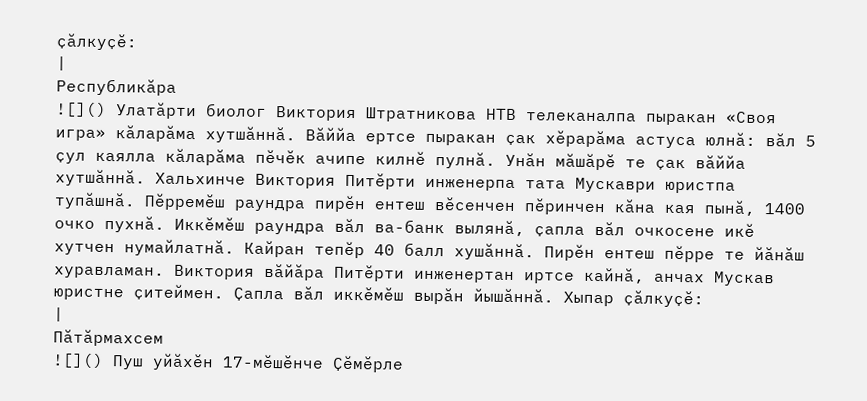ҫӑлкуҫӗ:
|
Республикӑра
![]() Улатӑрти биолог Виктория Штратникова НТВ телеканалпа пыракан «Своя игра» кӑларӑма хутшӑннӑ. Вӑййа ертсе пыракан ҫак хӗрарӑма астуса юлнӑ: вӑл 5 ҫул каялла кӑларӑма пӗчӗк ачипе килнӗ пулнӑ. Унӑн мӑшӑрӗ те ҫак вӑййа хутшӑннӑ. Хальхинче Виктория Питӗрти инженерпа тата Мускаври юристпа тупӑшнӑ. Пӗрремӗш раундра пирӗн ентеш вӗсенчен пӗринчен кӑна кая пынӑ, 1400 очко пухнӑ. Иккӗмӗш раундра вӑл ва-банк вылянӑ, ҫапла вӑл очкосене икӗ хутчен нумайлатнӑ. Кайран тепӗр 40 балл хушӑннӑ. Пирӗн ентеш пӗрре те йӑнӑш хуравламан. Виктория вӑйӑра Питӗрти инженертан иртсе кайнӑ, анчах Мускав юристне ҫитеймен. Ҫапла вӑл иккӗмӗш вырӑн йышӑннӑ. Хыпар ҫӑлкуҫӗ:
|
Пӑтӑрмахсем
![]() Пуш уйӑхӗн 17-мӗшӗнче Ҫӗмӗрле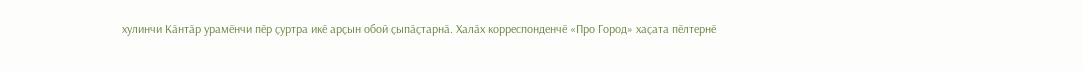хулинчи Кӑнтӑр урамӗнчи пӗр ҫуртра икӗ арҫын обой ҫыпӑҫтарнӑ. Халӑх корреспонденчӗ «Про Город» хаҫата пӗлтернӗ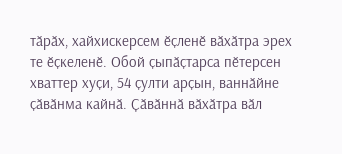тӑрӑх, хайхискерсем ӗҫленӗ вӑхӑтра эрех те ӗҫкеленӗ. Обой ҫыпӑҫтарса пӗтерсен хваттер хуҫи, 54 ҫулти арҫын, ваннӑйне ҫӑвӑнма кайнӑ. Ҫӑвӑннӑ вӑхӑтра вӑл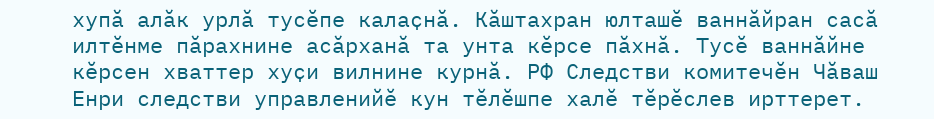хупӑ алӑк урлӑ тусӗпе калаҫнӑ. Кӑштахран юлташӗ ваннӑйран сасӑ илтӗнме пӑрахнине асӑрханӑ та унта кӗрсе пӑхнӑ. Тусӗ ваннӑйне кӗрсен хваттер хуҫи вилнине курнӑ. РФ Следстви комитечӗн Чӑваш Енри следстви управленийӗ кун тӗлӗшпе халӗ тӗрӗслев ирттерет.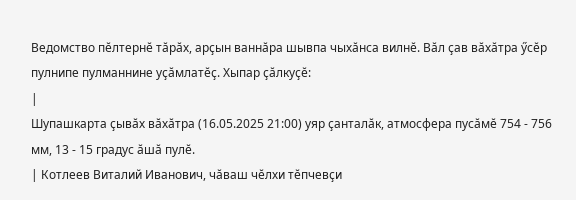Ведомство пӗлтернӗ тӑрӑх, арҫын ваннӑра шывпа чыхӑнса вилнӗ. Вӑл ҫав вӑхӑтра ӳсӗр пулнипе пулманнине уҫӑмлатӗҫ. Хыпар ҫӑлкуҫӗ:
|
Шупашкарта ҫывӑх вӑхӑтра (16.05.2025 21:00) уяр ҫанталӑк, атмосфера пусӑмӗ 754 - 756 мм, 13 - 15 градус ӑшӑ пулӗ.
| Котлеев Виталий Иванович, чӑваш чӗлхи тӗпчевҫи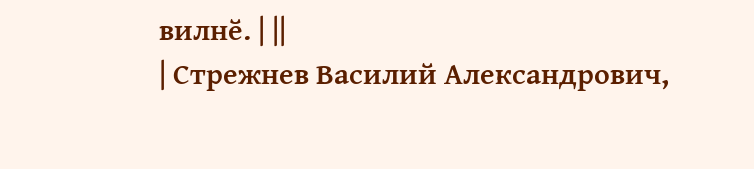вилнӗ. | ||
| Стрежнев Василий Александрович,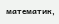математик,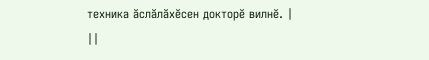техника ӑслӑлӑхӗсен докторӗ вилнӗ. | ||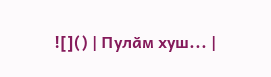![]() | Пулӑм хуш... |